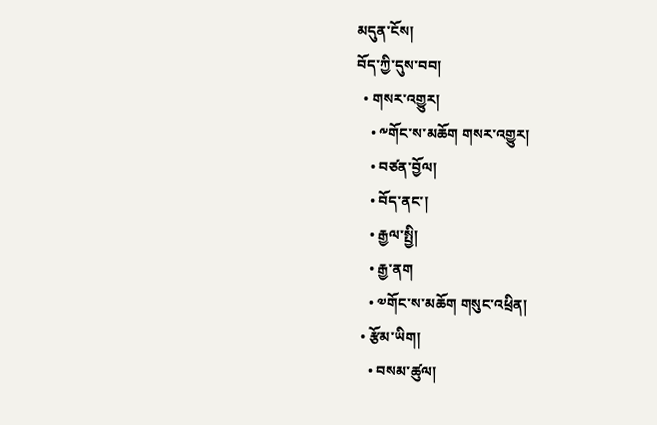མདུན་ངོས།
བོད་ཀྱི་དུས་བབ།
  • གསར་འགྱུར།
    • ༸གོང་ས་མཆོག གསར་འགྱུར།
    • བཙན་བྱོལ།
    • བོད་ནང་།
    • རྒྱལ་སྤྱི།
    • རྒྱ་ནག
    • ༧གོང་ས་མཆོག གསུང་འཕྲིན།
  • རྩོམ་ཡིག།
    • བསམ་ཚུལ།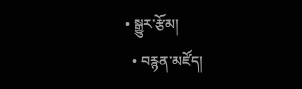• སྒྱུར་རྩོམ།
  • བརྙན་མཛོད།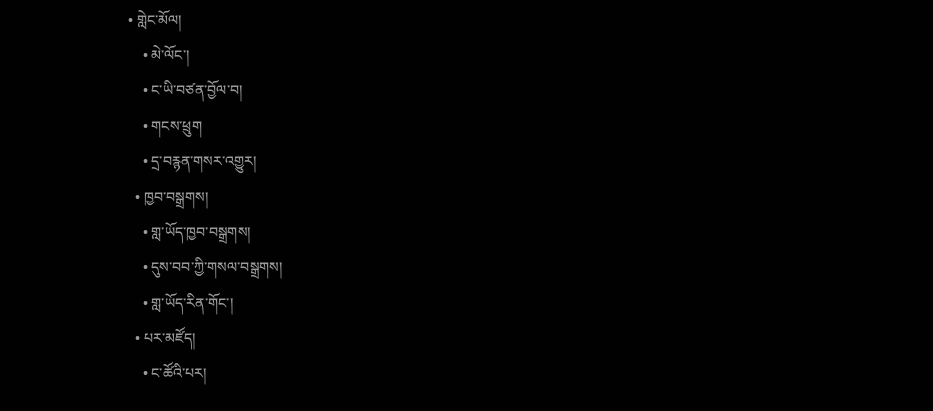• གླེང་མོལ།
    • མེ་ལོང་།
    • ང་ཡི་བཙན་བྱོལ་བ།
    • གངས་ཕྲུག
    • དྲ་བརྙན་གསར་འགྱུར།
  • ཁྱབ་བསྒྲགས།
    • གླ་ཡོད་ཁྱབ་བསྒྲགས།
    • དུས་བབ་ཀྱི་གསལ་བསྒྲགས།
    • གླ་ཡོད་རིན་གོང་།
  • པར་མཛོད།
    • ང་ཚོའི་པར།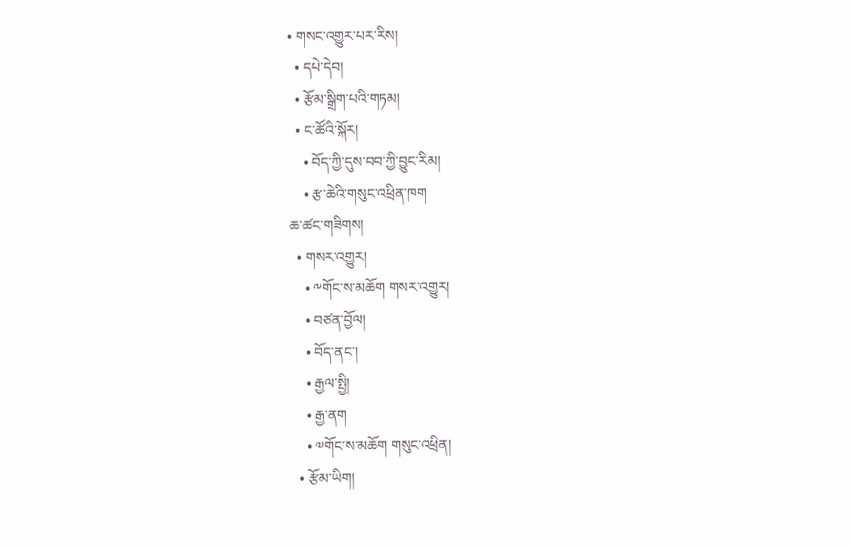• གསང་འགྱུར་པར་རིས།
  • དཔེ་དེབ།
  • རྩོམ་སྒྲིག་པའི་གཏམ།
  • ང་ཚོའི་སྐོར།
    • བོད་ཀྱི་དུས་བབ་ཀྱི་བྱུང་རིམ།
    • རྩ་ཆེའི་གསུང་འཕྲིན་ཁག
ཆ་ཚང་གཟིགས།
  • གསར་འགྱུར།
    • ༸གོང་ས་མཆོག གསར་འགྱུར།
    • བཙན་བྱོལ།
    • བོད་ནང་།
    • རྒྱལ་སྤྱི།
    • རྒྱ་ནག
    • ༧གོང་ས་མཆོག གསུང་འཕྲིན།
  • རྩོམ་ཡིག།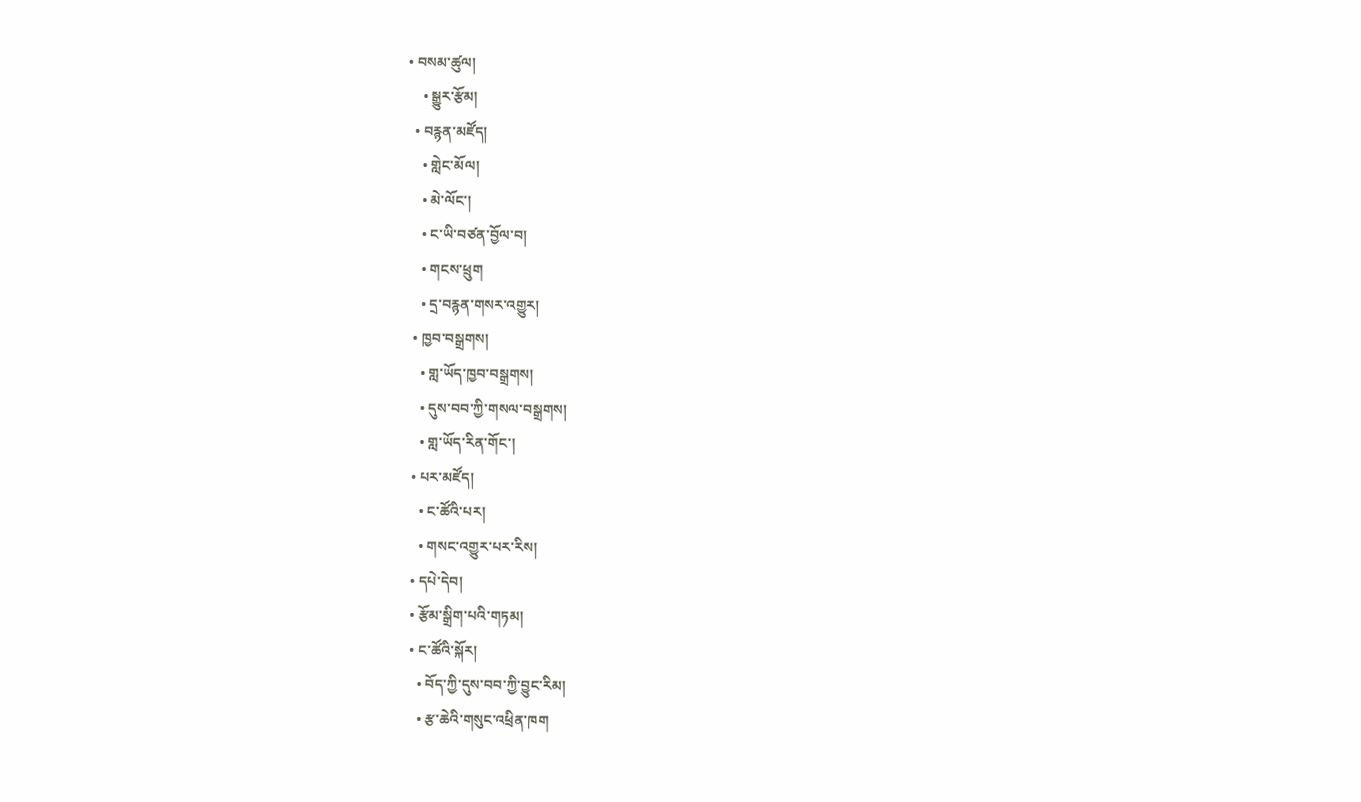• བསམ་ཚུལ།
    • སྒྱུར་རྩོམ།
  • བརྙན་མཛོད།
    • གླེང་མོལ།
    • མེ་ལོང་།
    • ང་ཡི་བཙན་བྱོལ་བ།
    • གངས་ཕྲུག
    • དྲ་བརྙན་གསར་འགྱུར།
  • ཁྱབ་བསྒྲགས།
    • གླ་ཡོད་ཁྱབ་བསྒྲགས།
    • དུས་བབ་ཀྱི་གསལ་བསྒྲགས།
    • གླ་ཡོད་རིན་གོང་།
  • པར་མཛོད།
    • ང་ཚོའི་པར།
    • གསང་འགྱུར་པར་རིས།
  • དཔེ་དེབ།
  • རྩོམ་སྒྲིག་པའི་གཏམ།
  • ང་ཚོའི་སྐོར།
    • བོད་ཀྱི་དུས་བབ་ཀྱི་བྱུང་རིམ།
    • རྩ་ཆེའི་གསུང་འཕྲིན་ཁག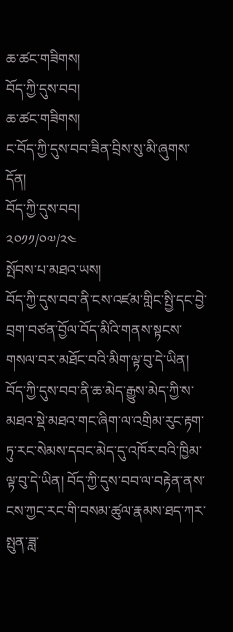ཆ་ཚང་གཟིགས།
བོད་ཀྱི་དུས་བབ།
ཆ་ཚང་གཟིགས།
ང་བོད་ཀྱི་དུས་བབ་ཟིན་བྲིས་སུ་མི་ཞུགས་དོན།
བོད་ཀྱི་དུས་བབ།
༢༠༡༡/༠༧/༢༤
སྤོབས་པ་མཐའ་ཡས།
བོད་ཀྱི་དུས་བབ་ནི་ངས་འཛམ་གླིང་སྤྱི་དང་བྱེ་བྲག་བཙན་བྱོལ་བོད་མིའི་གནས་སྟངས་གསལ་བར་མཐོང་བའི་མིག་ལྟ་བུ་དེ་ཡིན། བོད་ཀྱི་དུས་བབ་ནི་ཆ་མེད་རྒྱུས་མེད་ཀྱི་ས་མཐའ་སྡེ་མཐའ་གང་ཞིག་ལ་འགྲིམ་རུང་རྟག་ཏུ་རང་སེམས་དབང་མེད་དུ་འཁོར་བའི་ཁྱིམ་ལྟ་བུ་དེ་ཡིན། བོད་ཀྱི་དུས་བབ་ལ་བརྟེན་ནས་ངས་ཀྱང་རང་གི་བསམ་ཚུལ་རྣམས་ཐད་ཀར་སྤུན་ཟླ་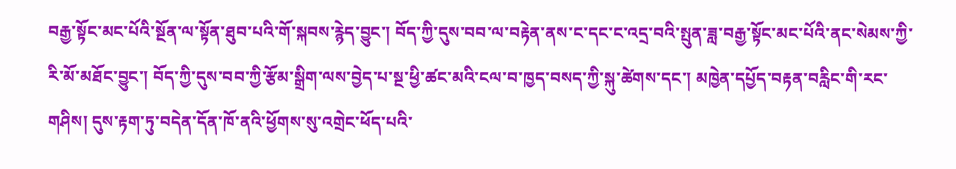བརྒྱ་སྟོང་མང་པོའི་སྔོན་ལ་སྟོན་ཐུབ་པའི་གོ་སྐབས་རྙེད་བྱུང་། བོད་ཀྱི་དུས་བབ་ལ་བརྟེན་ནས་ང་དང་ང་འདྲ་བའི་སྤུན་ཟླ་བརྒྱ་སྟོང་མང་པོའི་ནང་སེམས་ཀྱི་རི་མོ་མཐོང་བྱུང་། བོད་ཀྱི་དུས་བབ་ཀྱི་རྩོམ་སྒྲིག་ལས་བྱེད་པ་སྔ་ཕྱི་ཚང་མའི་ངལ་བ་ཁྱད་བསད་ཀྱི་སྐུ་ཚེགས་དང་། མཁྱེན་དཔྱོད་བརྟན་བརླིང་གི་རང་གཤིས། དུས་རྟག་ཏུ་བདེན་དོན་ཁོ་ནའི་ཕྱོགས་སུ་འགྲེང་ཕོད་པའི་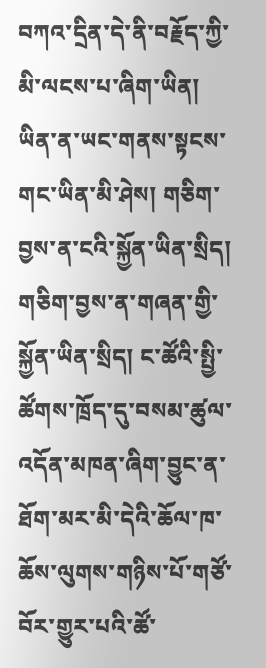བཀའ་དྲིན་དེ་ནི་བརྗོད་ཀྱི་མི་ལངས་པ་ཞིག་ཡིན།
ཡིན་ན་ཡང་གནས་སྟངས་གང་ཡིན་མི་ཤེས། གཅིག་བྱས་ན་ངའི་སྐྱོན་ཡིན་སྲིད། གཅིག་བྱས་ན་གཞན་གྱི་སྐྱོན་ཡིན་སྲིད། ང་ཚོའི་སྤྱི་ཚོགས་ཁྲོད་དུ་བསམ་ཚུལ་འདོན་མཁན་ཞིག་བྱུང་ན་ཐོག་མར་མི་དེའི་ཆོལ་ཁ་ཆོས་ལུགས་གཉིས་པོ་གཙོ་བོར་གྱུར་པའི་ཚོ་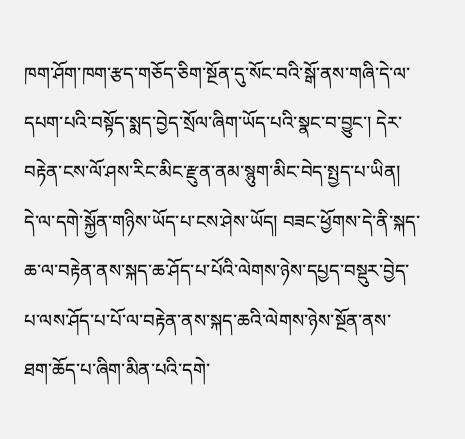ཁག་ཤོག་ཁག་རྩད་གཅོད་ཅིག་སྔོན་དུ་སོང་བའི་སྒོ་ནས་གཞི་དེ་ལ་དཔག་པའི་བསྟོད་སྨད་བྱེད་སྲོལ་ཞིག་ཡོད་པའི་སྣང་བ་བྱུང་། དེར་བརྟེན་ངས་ལོ་ཤས་རིང་མིང་རྫུན་ནམ་སྙུག་མིང་བེད་སྤྱད་པ་ཡིན། དེ་ལ་དགེ་སྐྱོན་གཉིས་ཡོད་པ་ངས་ཤེས་ཡོད། བཟང་ཕྱོགས་དེ་ནི་སྐད་ཆ་ལ་བརྟེན་ནས་སྐད་ཆ་ཤོད་པ་པོའི་ལེགས་ཉེས་དཔྱད་བསྡུར་བྱེད་པ་ལས་ཤོད་པ་པོ་ལ་བརྟེན་ནས་སྐད་ཆའི་ལེགས་ཉེས་སྔོན་ནས་ཐག་ཆོད་པ་ཞིག་མིན་པའི་དགེ་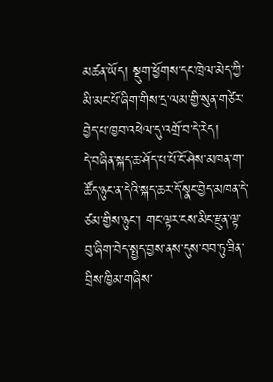མཚན་ཡོད། སྡུག་ཕྱོགས་དང་ཁྲེལ་མེད་ཀྱི་མི་མང་པོ་ཞིག་གིས་དྲ་ལམ་གྱི་སུན་གཙེར་བྱེད་པ་ཁྱབ་འཕེལ་དུ་འགྲོ་བ་དེ་རེད།
དེ་བཞིན་སྐད་ཆ་ཤོད་པ་པོ་ངོ་ཤེས་མཁན་ག་ཚོད་ཉུང་ན་དེའི་སྐད་ཆར་དོ་སྣང་བྱེད་མཁན་དེ་ཙམ་གྱིས་ཉུང་། གང་ལྟར་ངས་མིང་རྫུན་ལྟ་བུ་ཞིག་བེད་སྤྱད་བྱས་ནས་དུས་བབ་ཏུ་ཟིན་བྲིས་ཁྱིམ་གཞིས་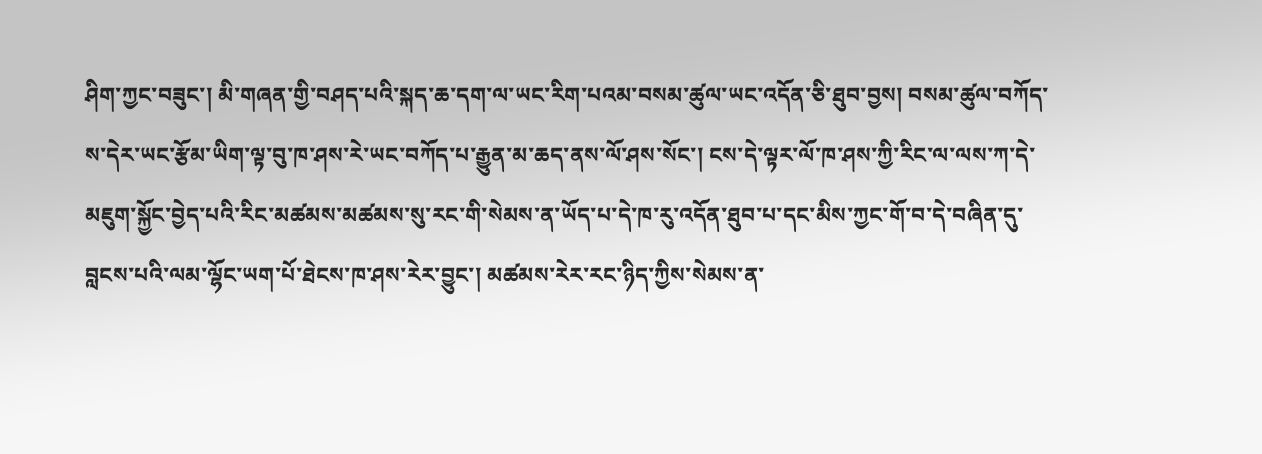ཤིག་ཀྱང་བཟུང་། མི་གཞན་གྱི་བཤད་པའི་སྐད་ཆ་དག་ལ་ཡང་རིག་པའམ་བསམ་ཚུལ་ཡང་འདོན་ཅི་ཐུབ་བྱས། བསམ་ཚུལ་བཀོད་ས་དེར་ཡང་རྩོམ་ཡིག་ལྟ་བུ་ཁ་ཤས་རེ་ཡང་བཀོད་པ་རྒྱུན་མ་ཆད་ནས་ལོ་ཤས་སོང་། ངས་དེ་ལྟར་ལོ་ཁ་ཤས་ཀྱི་རིང་ལ་ལས་ཀ་དེ་མཇུག་སྐྱོང་བྱེད་པའི་རིང་མཚམས་མཚམས་སུ་རང་གི་སེམས་ན་ཡོད་པ་དེ་ཁ་རུ་འདོན་ཐུབ་པ་དང་མིས་ཀྱང་གོ་བ་དེ་བཞིན་དུ་བླངས་པའི་ལམ་ལྷོང་ཡག་པོ་ཐེངས་ཁ་ཤས་རེར་བྱུང་། མཚམས་རེར་རང་ཉིད་ཀྱིས་སེམས་ན་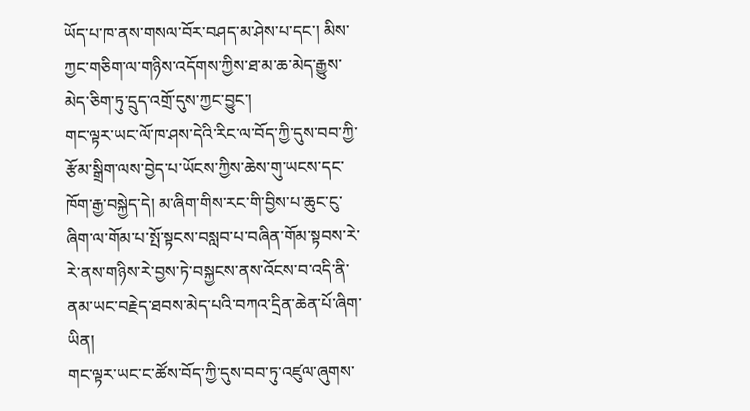ཡོད་པ་ཁ་ནས་གསལ་བོར་བཤད་མ་ཤེས་པ་དང་། མིས་ཀྱང་གཅིག་ལ་གཉིས་འདོགས་ཀྱིས་ཐ་མ་ཆ་མེད་རྒྱུས་མེད་ཅིག་ཏུ་དྲུད་འགྲོ་དུས་ཀྱང་བྱུང་།
གང་ལྟར་ཡང་ལོ་ཁ་ཤས་དེའི་རིང་ལ་བོད་ཀྱི་དུས་བབ་ཀྱི་རྩོམ་སྒྲིག་ལས་བྱེད་པ་ཡོངས་ཀྱིས་ཆེས་གུ་ཡངས་དང་ཁོག་རྒྱ་བསྐྱེད་དེ། མ་ཞིག་གིས་རང་གི་བྱིས་པ་ཆུང་ངུ་ཞིག་ལ་གོམ་པ་སྤོ་སྟངས་བསླབ་པ་བཞིན་གོམ་སྟབས་རེ་རེ་ནས་གཉིས་རེ་བྱས་ཏེ་བསྐྱངས་ནས་འོངས་བ་འདི་ནི་ནམ་ཡང་བརྗེད་ཐབས་མེད་པའི་བཀའ་དྲིན་ཆེན་པོ་ཞིག་ཡིན།
གང་ལྟར་ཡང་ང་ཚོས་བོད་ཀྱི་དུས་བབ་ཏུ་འཛུལ་ཞུགས་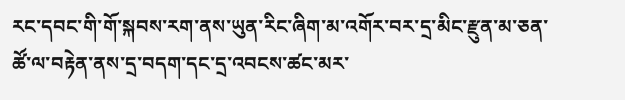རང་དབང་གི་གོ་སྐབས་རག་ནས་ཡུན་རིང་ཞིག་མ་འགོར་བར་དྲ་མིང་རྫུན་མ་ཅན་ཚོ་ལ་བརྟེན་ནས་དྲ་བདག་དང་དྲ་འབངས་ཚང་མར་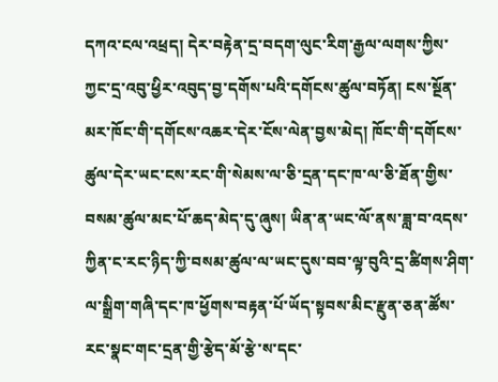དཀའ་ངལ་འཕྲད། དེར་བརྟེན་དྲ་བདག་ལུང་རིག་རྒྱལ་ལགས་ཀྱིས་ཀྱང་དྲ་འབུ་ཕྱིར་འབུད་བྱ་དགོས་པའི་དགོངས་ཚུལ་བཏོན། ངས་སྔོན་མར་ཁོང་གི་དགོངས་འཆར་དེར་ངོས་ལེན་བྱས་མེད། ཁོང་གི་དགོངས་ཚུལ་དེར་ཡང་ངས་རང་གི་སེམས་ལ་ཅི་དྲན་དང་ཁ་ལ་ཅི་ཐོན་གྱིས་བསམ་ཚུལ་མང་པོ་ཆད་མེད་དུ་ཞུས། ཡིན་ན་ཡང་ལོ་ནས་ཟླ་བ་འདས་ཀྱིན་ང་རང་ཉིད་ཀྱི་བསམ་ཚུལ་ལ་ཡང་དུས་བབ་ལྟ་བུའི་དྲ་ཚིགས་ཤིག་ལ་སྒྲིག་གཞི་དང་ཁ་ཕྱོགས་བརྟན་པོ་ཡོད་སྟབས་མིང་རྫུན་ཅན་ཚོས་རང་སྣང་གང་དྲན་གྱི་རྩེད་མོ་རྩེ་ས་དང་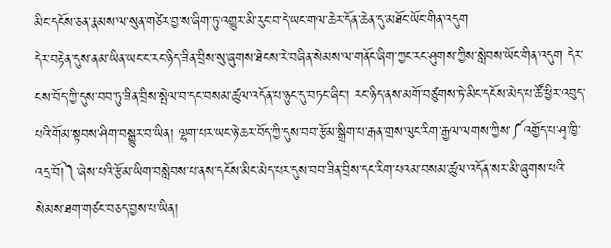མིང་དངོས་ཅན་རྣམས་ལ་སུན་གཙེར་བྱ་ས་ཞིག་ཏུ་འགྱུར་མི་རུང་བ་དེ་ཡང་གལ་ཆེར་དོན་ཆེན་དུ་མཐོང་ཡོང་གིན་འདུག
དེར་བརྟེན་དུས་ནམ་ཡིན་ཡང་ང་རང་ཉིད་ཟིན་བྲིས་སུ་ཞུགས་ཐེངས་རེ་བཞིན་སེམས་ལ་གནོང་ཞིག་ཀྱང་རང་ཤུགས་ཀྱིས་སླེབས་ཡོང་གིན་འདུག དེར་ངས་བོད་ཀྱི་དུས་བབ་ཏུ་ཟིན་བྲིས་སྤེལ་བ་དང་བསམ་ཚུལ་འདོན་པ་ཉུང་དུ་བཏང་ཞིང་། རང་ཉིད་ནས་མགོ་བཙུགས་ཏེ་མིང་དངོས་མེད་པ་ཚོ་ཕྱིར་འབུད་པའི་གོམ་སྟབས་ཤིག་བསྒྱུར་བ་ཡིན། ལྷག་པར་ཡང་ཉེ་ཆར་བོད་ཀྱི་དུས་བབ་རྩོམ་སྒྲིག་པ་རྒན་གྲས་ལུང་རིག་རྒྱལ་ལགས་ཀྱིས་༼འགྱོད་པ་ཤྭ་ཁྱི་འདྲ་བོ།༽་ཞེས་པའི་རྩོམ་ཡིག་བསླེབས་པ་ནས་དངོས་མིང་མེད་པར་དུས་བབ་ཟིན་བྲིས་དང་རིག་པའམ་བསམ་ཚུལ་འདོན་སར་མི་ཞུགས་པའི་སེམས་ཐག་གཙང་བཅད་བྱས་པ་ཡིན།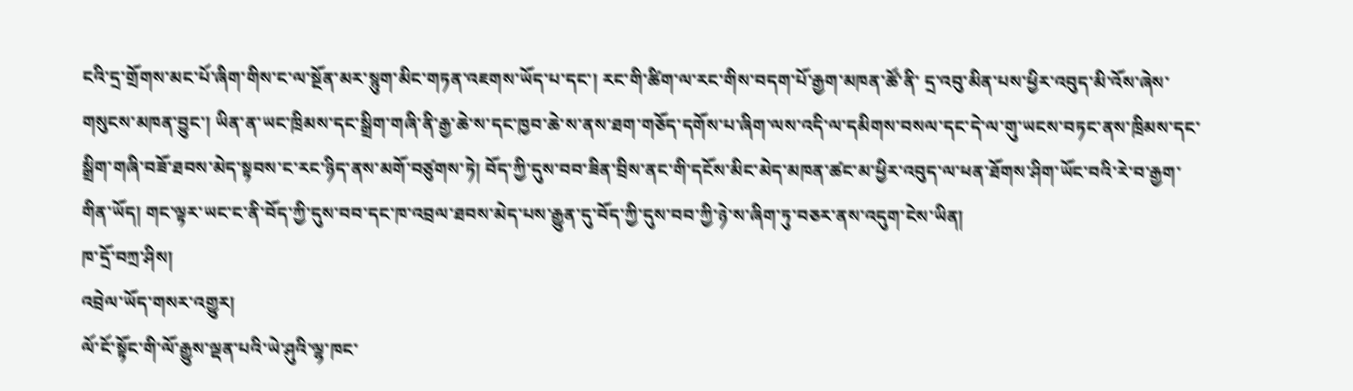ངའི་དྲ་གྲོགས་མང་པོ་ཞིག་གིས་ང་ལ་སྔོན་མར་སྙུག་མིང་གཏན་འཇགས་ཡོད་པ་དང་། རང་གི་ཚིག་ལ་རང་གིས་བདག་པོ་རྒྱག་མཁན་ཚོ་ནི་ དྲ་འབུ་མིན་པས་ཕྱིར་འབུད་མི་འོས་ཞེས་གསུངས་མཁན་བྱུང་། ཡིན་ན་ཡང་ཁྲིམས་དང་སྒྲིག་གཞི་ནི་རྒྱ་ཆེ་ས་དང་ཁྱབ་ཆེ་ས་ནས་ཐག་གཅོད་དགོས་པ་ཞིག་ལས་འདི་ལ་དམིགས་བསལ་དང་དེ་ལ་གུ་ཡངས་བཏང་ནས་ཁྲིམས་དང་སྒྲིག་གཞི་བཟོ་ཐབས་མེད་སྟབས་ང་རང་ཉིད་ནས་མགོ་བཙུགས་ཏེ། བོད་ཀྱི་དུས་བབ་ཟིན་བྲིས་ནང་གི་དངོས་མིང་མེད་མཁན་ཚང་མ་ཕྱིར་འབུད་ལ་ཕན་ཐོགས་ཤིག་ཡོང་བའི་རེ་བ་རྒྱག་གིན་ཡོད། གང་ལྟར་ཡང་ང་ནི་བོད་ཀྱི་དུས་བབ་དང་ཁ་འབྲལ་ཐབས་མེད་པས་རྒྱུན་དུ་བོད་ཀྱི་དུས་བབ་ཀྱི་ཉེ་ས་ཞིག་ཏུ་བཅར་ནས་འདུག་ངེས་ཡིན།
ཁ་དྲོ་བཀྲ་ཤིས།
འབྲེལ་ཡོད་གསར་འགྱུར།
ལོ་ངོ་སྟོང་གི་ལོ་རྒྱུས་ལྡན་པའི་ཡེ་ཤུའི་ལྷ་ཁང་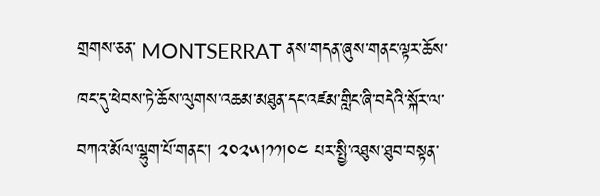གྲགས་ཅན་ MONTSERRAT ནས་གདན་ཞུས་གནང་ལྟར་ཆོས་ཁང་དུ་ཕེབས་ཏེ་ཆོས་ལུགས་འཆམ་མཐུན་དང་འཛམ་གླིང་ཞི་བདེའི་སྐོར་ལ་བཀའ་མོལ་ལྷུག་པོ་གནང་། ༢༠༢༥།༡༡།༠༤ པར་སྤྱི་འཐུས་ཐུབ་བསྟན་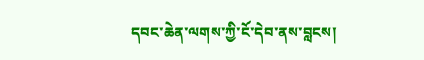དབང་ཆེན་ལགས་ཀྱི་ངོ་དེབ་ནས་བླངས།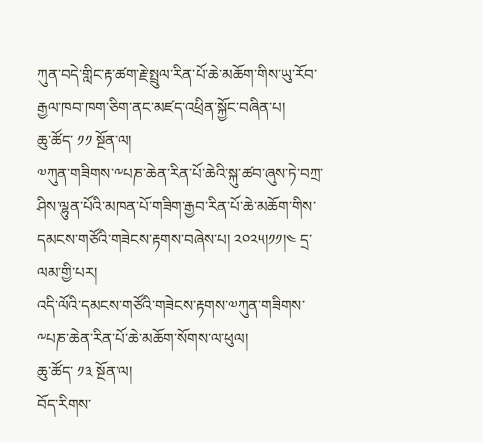ཀུན་བདེ་གླིང་རྟ་ཚག་རྗེ་སྤྲུལ་རིན་པོ་ཆེ་མཆོག་གིས་ཡུ་རོབ་རྒྱལ་ཁབ་ཁག་ཅིག་ནང་མཛད་འཕྲིན་སྐྱོང་བཞིན་པ།
ཆུ་ཚོད་ ༡༡ སྔོན་ལ།
༧ཀུན་གཟིགས་༸པཎ་ཆེན་རིན་པོ་ཆེའི་སྐུ་ཚབ་ཞུས་ཏེ་བཀྲ་ཤིས་ལྷུན་པོའི་མཁན་པོ་གཟིག་རྒྱབ་རིན་པོ་ཆེ་མཆོག་གིས་དམངས་གཙོའི་གཟེངས་རྟགས་བཞེས་པ། ༢༠༢༥།༡༡།༤ དྲ་ལམ་གྱི་པར།
འདི་ལོའི་དམངས་གཙོའི་གཟེངས་རྟགས་༧ཀུན་གཟིགས་༸པཎ་ཆེན་རིན་པོ་ཆེ་མཆོག་སོགས་ལ་ཕུལ།
ཆུ་ཚོད་ ༡༣ སྔོན་ལ།
བོད་རིགས་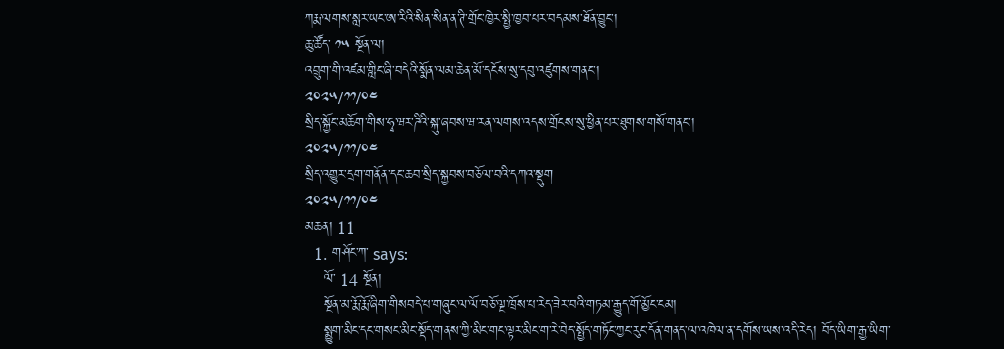ཀརྨ་ལགས་སླར་ཡང་ཨ་རིའི་སིན་སིན་ན་ཊི་གྲོང་ཁྱེར་སྤྱི་ཁྱབ་པར་བདམས་ཐོན་བྱུང་།
ཆུ་ཚོད་ ༡༥ སྔོན་ལ།
འབྲུག་གི་འཛམ་གླིང་ཞི་བདེའི་སྨོན་ལམ་ཆེན་མོ་དངོས་སུ་དབུ་འཛུགས་གནང་།
༢༠༢༥/༡༡/༠༤
སྲིད་སྐྱོང་མཆོག་གིས་ཧྭ་ཝར་ཌིའི་སྐུ་ཞབས་ཝ་རན་ལགས་འདས་གྲོངས་སུ་ཕྱིན་པར་ཐུགས་གསོ་གནང་།
༢༠༢༥/༡༡/༠༤
སྲིད་འགྱུར་དྲག་གནོན་དང་ཆབ་སྲིད་སྐྱབས་བཅོལ་བའི་དཀའ་སྡུག
༢༠༢༥/༡༡/༠༤
མཆན། 11
  1. གཤོང་ཀ་ says:
    ལོ་ 14 སྔོན།
    སྔོན་མ་རྨོ་རྨོ་ཞིག་གིསབདེ་པ་གཞུང་ལ་ལོ་བཅོ་ལྔ་ཁྲོས་པ་རེད་ཟེར་བའི་གཏམ་རྒྱུད་གོ་མྱོང་ངམ།
    སྨྱུག་མིང་དང་གསང་མིང་སྡོད་གནས་ཀྱི་མིང་གང་ལྟར་མིང་ག་རེ་བེད་སྤྱོད་གཏོང་ཀྱང་རུང་དོན་གནད་ལ་འཁེལ་ན་དགོས་ཡས་འདི་རེད། བོད་ཡིག་རྒྱ་ཡིག་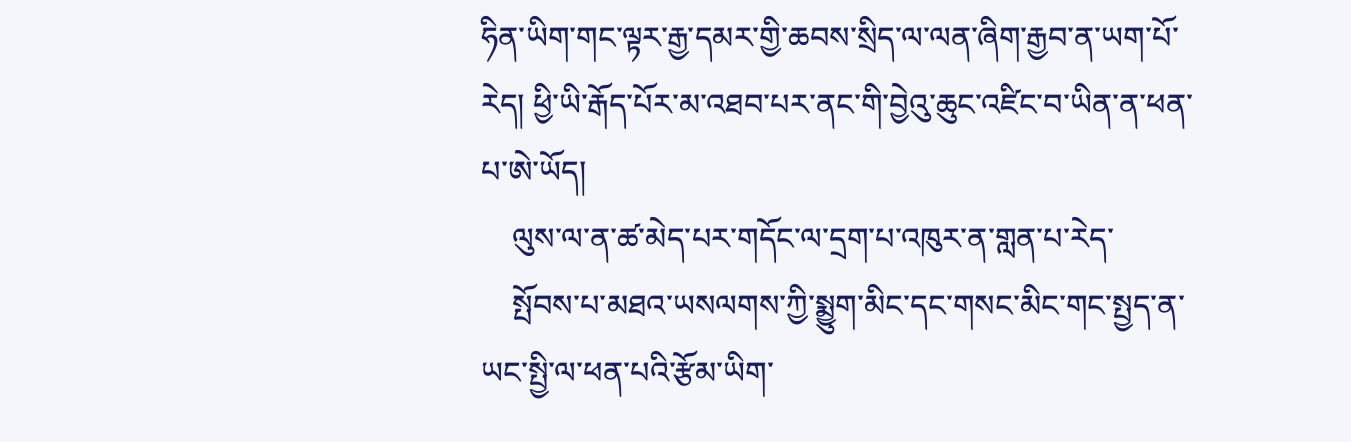ཧིན་ཡིག་གང་ལྟར་རྒྱ་དམར་གྱི་ཆབས་སྲིད་ལ་ལན་ཞིག་རྒྱབ་ན་ཡག་པོ་རེད། ཕྱི་ཡི་རྒོད་པོར་མ་འཐབ་པར་ནང་གི་བྱེའུ་ཆུང་འཛིང་བ་ཡིན་ན་ཕན་པ་ཨེ་ཡོད།
    ལུས་ལ་ན་ཚ་མེད་པར་གདོང་ལ་དྲག་པ་འཁུར་ན་གླན་པ་རེད་
    སྤོབས་པ་མཐའ་ཡསལགས་ཀྱི་སྨྱུག་མིང་དང་གསང་མིང་གང་སྤྱད་ན་ཡང་སྤྱི་ལ་ཕན་པའི་རྩོམ་ཡིག་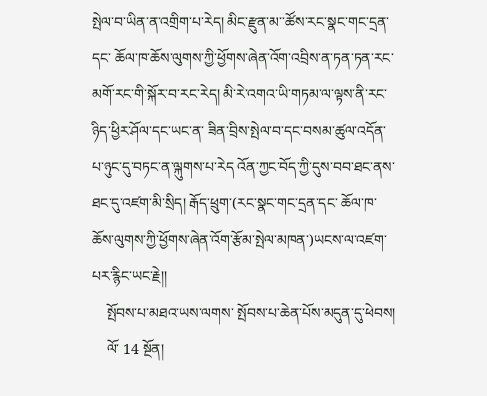སྤེལ་བ་ཡིན་ན་འགྲིག་པ་རེད། མིང་རྫུན་མ་་ཚོས་རང་སྣང་གང་དྲན་དང་ ཆོལ་ཁ་ཆོས་ལུགས་ཀྱི་ཕྱོགས་ཞེན་འོག་འབྲིས་ན་ཏན་ཏན་རང་མགོ་རང་གི་སྐོར་བ་རང་རེད། མི་རེ་འགའ་ཡི་གཏམ་ལ་ལྟས་ནི་རང་ཉིད་ཕྱིར་ཤོལ་དང་ཡང་ན་ ཟིན་བྲིས་སྤེལ་བ་དང་བསམ་ཚུལ་འདོན་པ་ཉུང་དུ་བཏང་ན་ལྐུགས་པ་རེད འོན་ཀྱང་བོད་ཀྱི་དུས་བབ་ཐང་ནས་ཐང་དུ་འཛག་མི་སྲིད། རྒོད་ཕྲུག་(རང་སྣང་གང་དྲན་དང་ ཆོལ་ཁ་ཆོས་ལུགས་ཀྱི་ཕྱོགས་ཞེན་འོག་རྩོམ་སྤེལ་མཁན་)ཡངས་ལ་འཛག་པར་རྙིང་ཡང་རྗེ།།
    སྤོབས་པ་མཐའ་ཡས་ལགས་ སྤོབས་པ་ཆེན་པོས་མདུན་དུ་ཕེབས།
    ལོ་ 14 སྔོན།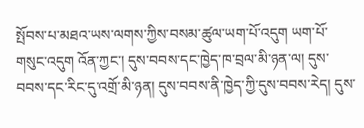སྤོབས་པ་མཐའ་ཡས་ལགས་ཀྱིས་བསམ་ཚུལ་ཡག་པོ་འདུག ཡག་པོ་གསུང་འདུག འོན་ཀྱང་། དུས་བབས་དང་ཁྱེད་ཁ་བྲལ་མི་ཉན་ལ། དུས་བབས་དང་རིང་དུ་འགྲོ་མི་ཉན། དུས་བབས་ནི་ཁྱེད་ཀྱི་དུས་བབས་རེད། དུས་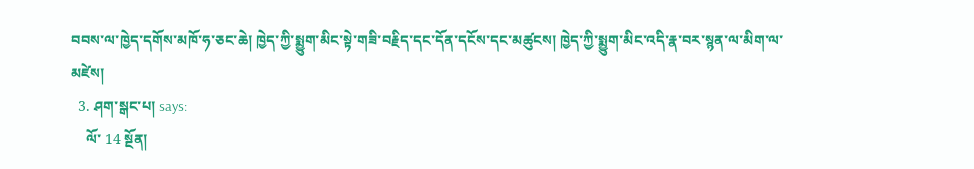བབས་ལ་ཁྱེད་དགོས་མཁོ་ཧ་ཅང་ཆེ། ཁྱེད་ཀྱི་སྨྱུག་མིང་སྟེ་གཟི་བརྗིད་དང་དོན་དངོས་དང་མཚུངས། ཁྱེད་ཀྱི་སྨྱུག་མིང་འདི་རྣ་བར་སྙན་ལ་མིག་ལ་མཛེས།
  3. ཤག་སྒང་པ། says:
    ལོ་ 14 སྔོན།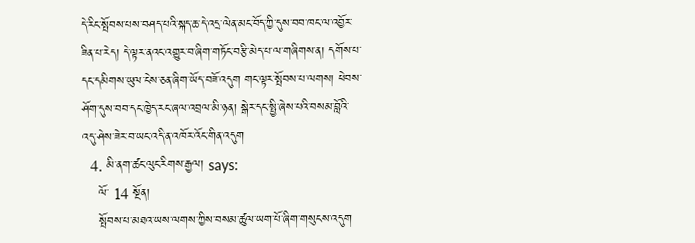དེ་རིང་སྤོབས་པས་བཤད་པའི་སྐད་ཆ་དེ་འདྲ་ལེན་མང་བོད་ཀྱི་དུས་བབ་ཁང་ལ་འབྱོར་ཟིན་པ་རེད། དེ་ལྟར་ནའང་འགྱུར་བ་ཞིག་གཏོང་བརྩི་མེད་པ་ལ་གཞིགས་ན། དགོས་པ་དང་དམིགས་ཡུལ་ངེས་ཅན་ཞིག་ཡོད་བཟོ་འདུག གང་ལྟར་སྤོབས་པ་ལགས། ཕེབས་ཤོག་དུས་བབ་དང་ཁྱེད་རང་ཞལ་འབྲལ་མི་ཉན། སྒེར་དང་སྤྱི་ཞེས་པའི་བསམ་བློའི་འདུ་ཤེས་ཟེར་བ་ཡང་འདི་ན་འཁོར་འོང་གིན་འདུག
  4. མི་ནག་ཚང་ལུང་རིགས་རྒྱལ། says:
    ལོ་ 14 སྔོན།
    སྤོབས་པ་མཐའ་ཡས་ལགས་ཀྱིས་བསམ་ཚུལ་ཡག་པོ་ཞིག་གསུངས་འདུག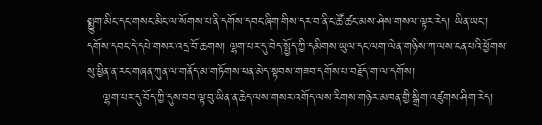སྨྱུག་མིང་དང་གསང་མིང་ལ་སོགས་པ་ནི་དགོས་དབང་ཞིག་གིས་དར་བ་ནི་ང་ཚོ་ཚང་མས་ཤེས་གསལ་ལྟར་རེད། ཡིན་ཡང་། དགོས་དབང་དེ་དཔེ་གསར་འདྲ་བོ་ཆགས། ལྷག་པར་དུ་བེད་སྤྱོད་ཀྱི་དམིགས་ཡུལ་དང་ལག་ལེན་གཉིས་ཀ་ལས་ངན་པའི་ཕྱོགས་སུ་ཕྱིན་ན་རང་གཞན་ཀུན་ལ་གནོད་མ་གཏོགས་ཕན་མེད་སྟབས་གཟབ་དགོས་པ་བརྗོད་ག་ལ་དགོས།
    ལྷག་པར་དུ་བོད་ཀྱི་དུས་བབ་ལྟ་བུ་ཡིན་ན་ཆེད་ལས་གསར་འགོད་ལས་རིགས་གཉེར་མཁན་གྱི་སྒྲིག་འཛུགས་ཤིག་རེད།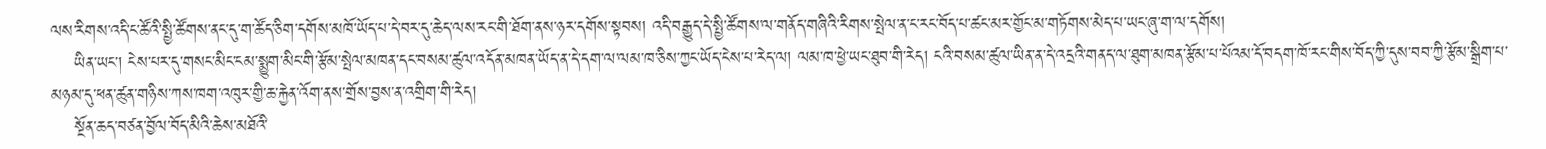ལས་རིགས་འདི་ང་ཚོའི་སྤྱི་ཚོགས་ནང་དུ་ག་ཚོད་ཅིག་དགོས་མཁོ་ཡོད་པ་དེ་བར་དུ་ཆེད་ལས་རང་གི་ཐོག་ནས་ཉར་དགོས་སྟབས། འདི་བརྒྱུད་དེ་སྤྱི་ཚོགས་ལ་གནོད་གཞིའི་རིགས་སྤེལ་ན་ང་རང་བོད་པ་ཚང་མར་གྱོང་མ་གཏོགས་མེད་པ་ཡང་ཞུ་ག་ལ་དགོས།
    ཡིན་ཡང་། ངེས་པར་དུ་གསང་མིང་ངམ་སྨྱུག་མིང་གི་རྩོམ་སྤེལ་མཁན་དང་བསམ་ཚུལ་འདོན་མཁན་ཡོད་ན་དེ་དག་ལ་ལམ་ཁ་ཅིས་ཀྱང་ཡོད་ངེས་པ་རེད་ལ། ལམ་ཁ་ཕྱེ་ཡང་ཐུབ་གི་རེད། ངའི་བསམ་ཚུལ་ཡིན་ན་དེ་འདྲའི་གནད་ལ་ཐུག་མཁན་རྩོམ་པ་པོའམ་དོ་བདག་ཁོ་རང་གིས་བོད་ཀྱི་དུས་བབ་ཀྱི་རྩོམ་སྒྲིག་པ་མཉམ་དུ་ཕན་ཚུན་གཉིས་ཀས་ཁག་འཁུར་གྱི་ཆ་རྐྱེན་འོག་ནས་གྲོས་བྱས་ན་འགྲིག་གི་རེད།
    སྔོན་ཆད་བཙན་བྱོལ་བོད་མིའི་ཆེས་མཐོའི་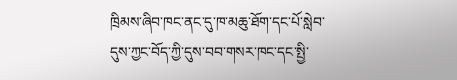ཁྲིམས་ཞིབ་ཁང་ནང་དུ་ཁ་མཆུ་ཐོག་དང་པོ་སླེབ་དུས་ཀྱང་བོད་ཀྱི་དུས་བབ་གསར་ཁང་དང་སྤྱི་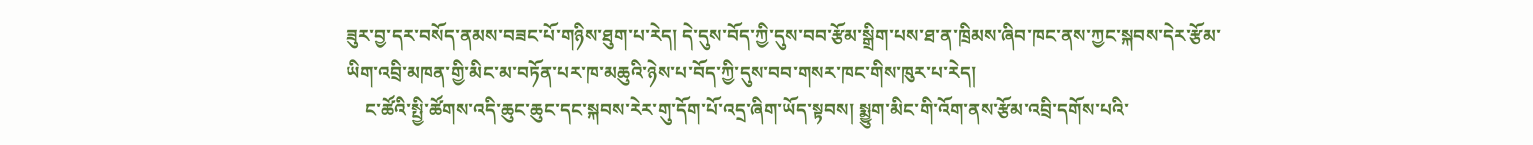ཟུར་བྱ་དར་བསོད་ནམས་བཟང་པོ་གཉིས་ཐུག་པ་རེད། དེ་དུས་བོད་ཀྱི་དུས་བབ་རྩོམ་སྒྲིག་པས་ཐ་ན་ཁྲིམས་ཞིབ་ཁང་ནས་ཀྱང་སྐབས་དེར་རྩོམ་ཡིག་འབྲི་མཁན་གྱི་མིང་མ་བཏོན་པར་ཁ་མཆུའི་ཉེས་པ་བོད་ཀྱི་དུས་བབ་གསར་ཁང་གིས་ཁུར་པ་རེད།
    ང་ཚོའི་སྤྱི་ཚོགས་འདི་ཆུང་ཆུང་དང་སྐབས་རེར་གུ་དོག་པོ་འདྲ་ཞིག་ཡོད་སྟབས། སྨྱུག་མིང་གི་འོག་ནས་རྩོམ་འབྲི་དགོས་པའི་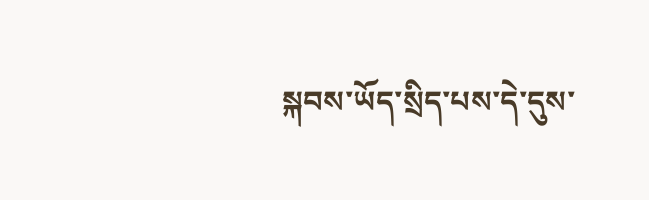སྐབས་ཡོད་སྲིད་པས་དེ་དུས་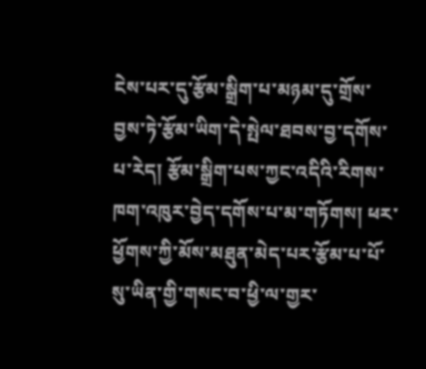ངེས་པར་དུ་རྩོམ་སྒྲིག་པ་མཉམ་དུ་གྲོས་བྱས་ཏེ་རྩོམ་ཡིག་དེ་སྤེལ་ཐབས་བྱ་དགོས་པ་རེད། རྩོམ་སྒྲིག་པས་ཀྱང་འདིའི་རིགས་ཁག་འཁུར་བྱེད་དགོས་པ་མ་གཏོགས། ཕར་ཕྱོགས་ཀྱི་མོས་མཐུན་མེད་པར་རྩོམ་པ་པོ་སུ་ཡིན་གྱི་གསང་བ་ཕྱི་ལ་གྱར་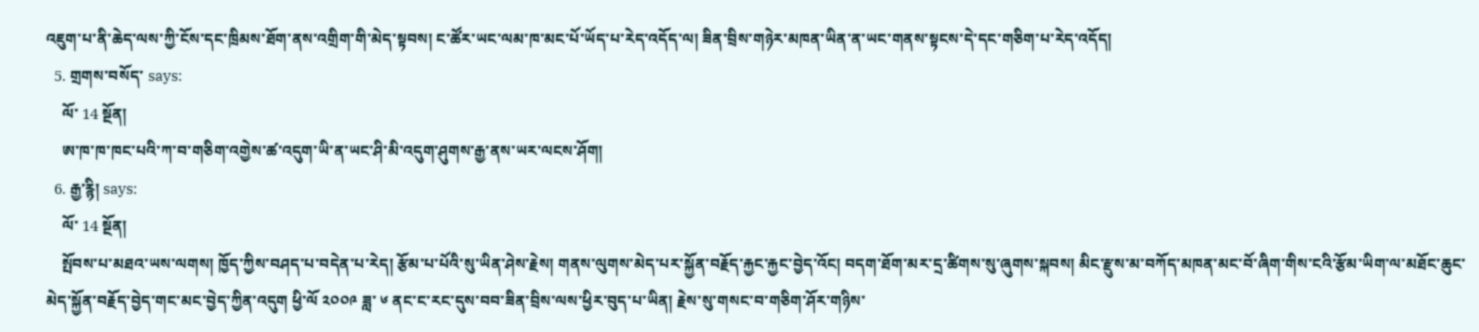འཇུག་པ་ནི་ཆེད་ལས་ཀྱི་ངོས་དང་ཁྲིམས་ཐོག་ནས་འགྲིག་གི་མེད་སྟབས། ང་ཚོར་ཡང་ལམ་ཁ་མང་པོ་ཡོད་པ་རེད་འདོད་ལ། ཟིན་བྲིས་གཉེར་མཁན་ཡིན་ན་ཡང་གནས་སྟངས་དེ་དང་གཅིག་པ་རེད་འདོད།
  5. གྲགས་བསོད་ says:
    ལོ་ 14 སྔོན།
    ཨ་ཁ་ཁ་ཁང་པའི་ཀ་བ་གཅིག་འགྱེས་ཚ་འདུག་ཡི་ན་ཡང་ཤི་མི་འདུག་ཤུགས་རྒྱ་ནས་ཡར་ལངས་ཤོག།
  6. རྒྱ་རྙི། says:
    ལོ་ 14 སྔོན།
    སྤོབས་པ་མཐའ་ཡས་ལགས། ཁྱོད་ཀྱིས་བཤད་པ་བདེན་པ་རེད། རྩོམ་པ་པོའི་སུ་ཡིན་ཤེས་རྗེས། གནས་ལུགས་མེད་པར་སྐྱོན་བརྗོད་རྐྱང་རྐྱང་བྱེད་འོང། བདག་ཐོག་མར་དྲ་ཚིགས་སུ་ཞུགས་སྐབས། མིང་རྫུས་མ་བཀོད་མཁན་མང་བོ་ཞིག་གིས་ངའི་རྩོམ་ཡིག་ལ་མཐོང་ཆུང་མེད་སྐྱོན་བརྗོད་བྱེད་གང་མང་བྱེད་ཀྱིན་འདུག ཕྱི་ལོ ༢༠༠༩ ཟླ་ ༦ ནང་ང་རང་དུས་བབ་ཟིན་བྲིས་ལས་ཕྱིར་བུད་པ་ཡིན། རྗེས་སུ་གསང་བ་གཅིག་ཤོར་གཉིས་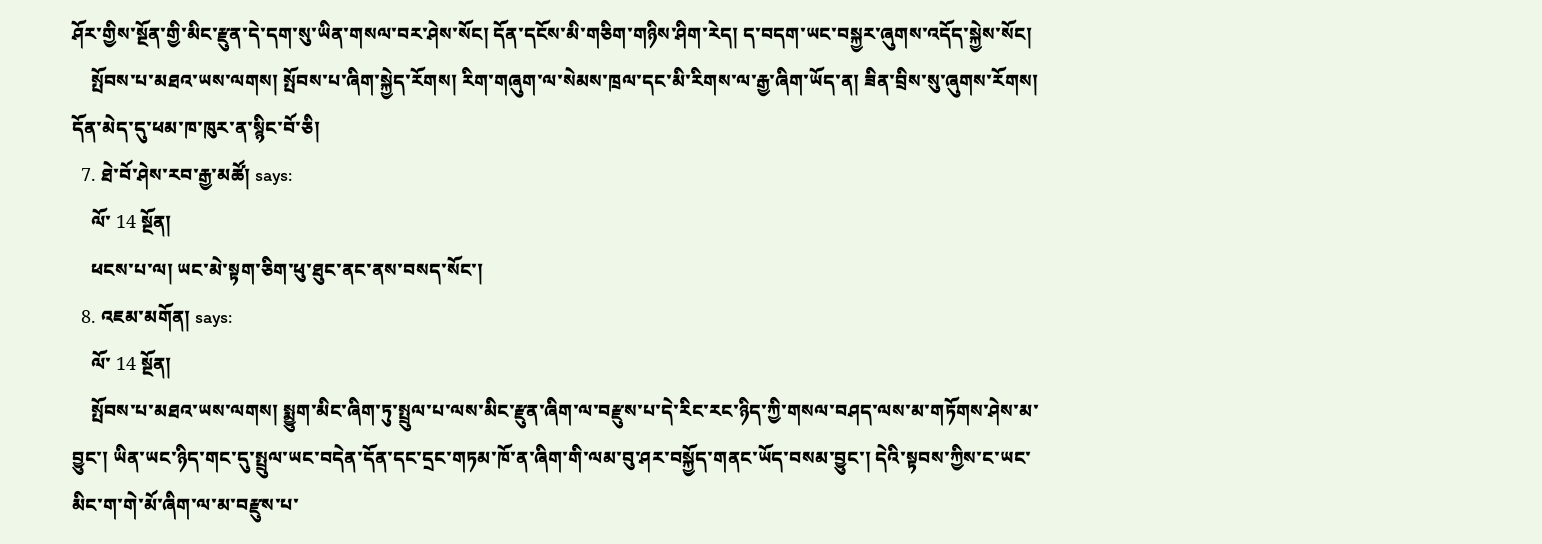ཤོར་གྱིས་སྔོན་གྱི་མིང་རྫུན་དེ་དག་སུ་ཡིན་གསལ་བར་ཤེས་སོང། དོན་དངོས་མི་གཅིག་གཉིས་ཤིག་རེད། ད་བདག་ཡང་བསྐྱར་ཞུགས་འདོད་སྐྱེས་སོང།
    སྤོབས་པ་མཐའ་ཡས་ལགས། སྤོབས་པ་ཞིག་སྐྱེད་རོགས། རིག་གཞུག་ལ་སེམས་ཁྲལ་དང་མི་རིགས་ལ་རྒྱ་ཞིག་ཡོད་ན། ཟིན་བྲིས་སུ་ཞུགས་རོགས། དོན་མེད་དུ་ཕམ་ཁ་ཁུར་ན་སྙིང་བོ་ཅི།
  7. ཐེ་བོ་ཤེས་རབ་རྒྱ་མཚོ། says:
    ལོ་ 14 སྔོན།
    ཕངས་པ་ལ། ཡང་མེ་སྟག་ཅིག་ཕུ་ཐུང་ནང་ནས་བསད་སོང་།
  8. འཇམ་མགོན། says:
    ལོ་ 14 སྔོན།
    སྤོབས་པ་མཐའ་ཡས་ལགས། སྨྱུག་མིང་ཞིག་ཏུ་སྤྲུལ་པ་ལས་མིང་རྫུན་ཞིག་ལ་བརྫུས་པ་དེ་རིང་རང་ཉིད་ཀྱི་གསལ་བཤད་ལས་མ་གཏོགས་ཤེས་མ་བྱུང་། ཡིན་ཡང་ཉིད་གང་དུ་སྤྲུལ་ཡང་བདེན་དོན་དང་དྲང་གཏམ་ཁོ་ན་ཞིག་གི་ལམ་བུ་ཤར་བསྐྱོད་གནང་ཡོད་བསམ་བྱུང་། དེའི་སྟབས་ཀྱིས་ང་ཡང་མིང་ག་གེ་མོ་ཞིག་ལ་མ་བརྫུས་པ་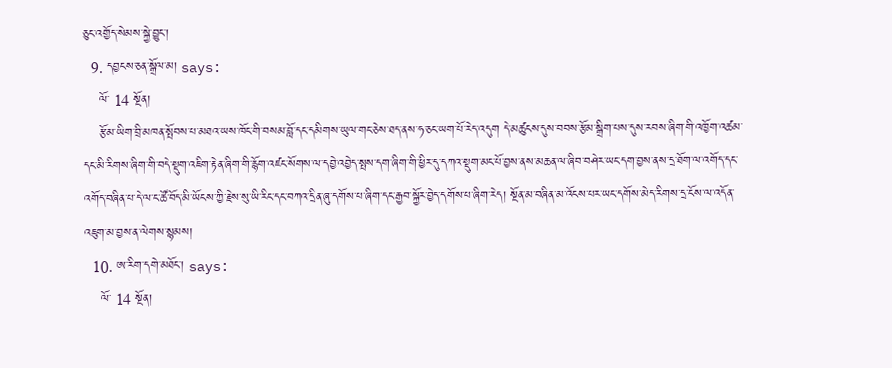ཅུང་འགྱོད་སེམས་སྐྱེ་བྱུང་།
  9. དབྱངས་ཅན་སྒྲོལ་མ། says:
    ལོ་ 14 སྔོན།
    རྩོམ་ཡིག་བྲི་མཁན་སྤོབས་པ་མཐའ་ཡས་ཁོང་གི་བསམ་བློ་དང་དམིགས་ཡུལ་གང་ཅེས་ཐད་ནས་ཧ་ཅང་ཡག་པོ་རེད་འདུག དེ་མཚུངས་དུས་བབས་རྩོམ་སྒྲིག་པས་དུས་རབས་ཞིག་གི་འཁྱོག་འཚམ་དང་མི་རིགས་ཞིག་གི་བདེ་སྡུག་འཇིག་རྟེན་ཞིག་གི་རྙོག་འཛང་སོགས་ལ་དབྱེ་འབྱེད་སྤས་དག་ཞིག་གི་ཕྱིར་དུ་དཀའ་སྡུག་མང་པོ་བྱས་ནས་མཆན་ལ་ཞིབ་བཤེར་ཡང་དག་བྱས་ནས་དྲ་ཐོག་ལ་འགོད་དང་འགོད་བཞིན་པ་དེ་ལ་ང་ཚོ་བོད་མི་ཡོངས་ཀྱི་རྗེས་སུ་ཡི་རིང་དང་བཀའ་དྲིན་ཞུ་དགོས་པ་ཞིག་དང་རྒྱབ་སྐྱོར་བྱེད་དགོས་པ་ཞིག་རེད། སྔོན་མ་བཞིན་མ་འོངས་པར་ཡང་དགོས་མེད་རིགས་དྲ་ངོས་ལ་འདོན་འཇུག་མ་བྱས་ན་ལེགས་སྙམས།
  10. ཨ་རིག་དགེ་མཐོང་། says:
    ལོ་ 14 སྔོན།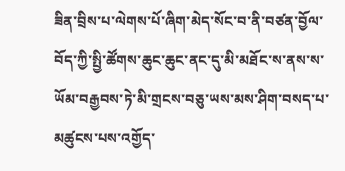ཟིན་བྲིས་པ་ལེགས་པོ་ཞིག་མེད་སོང་བ་ནི་བཙན་བྱོལ་བོད་ཀྱི་སྤྱི་ཚོགས་ཆུང་ཆུང་ནང་དུ་མི་མཐོང་ས་ནས་ས་ཡོམ་བརྒྱབས་ཏེ་མི་གྲངས་བཅུ་ཡས་མས་ཤིག་བསད་པ་མཚུངས་པས་འགྱོད་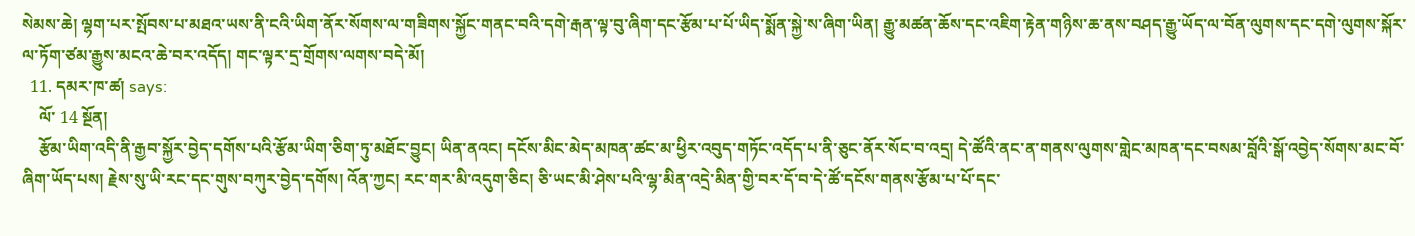སེམས་ཆེ། ལྷག་པར་སྤོབས་པ་མཐའ་ཡས་ནི་ངའི་ཡིག་ནོར་སོགས་ལ་གཟིགས་སྐྱོང་གནང་བའི་དགེ་རྒན་ལྟ་བུ་ཞིག་དང་རྩོམ་པ་པོ་ཡིད་སྨོན་སྐྱེ་ས་ཞིག་ཡིན། རྒྱུ་མཚན་ཆོས་དང་འཇིག་རྟེན་གཉིས་ཆ་ནས་བཤད་རྒྱུ་ཡོད་ལ་བོན་ལུགས་དང་དགེ་ལུགས་སྐོར་ལ་ཏོག་ཙམ་རྒྱུས་མངའ་ཆེ་བར་འདོད། གང་ལྟར་དྲ་གྲོགས་ལགས་བདེ་མོ།
  11. དམར་ཁ་ཚ། says:
    ལོ་ 14 སྔོན།
    རྩོམ་ཡིག་འདི་ནི་རྒྱབ་སྐྱོར་བྱེད་དགོས་པའི་རྩོམ་ཡིག་ཅིག་ཏུ་མཐོང་བྱུང། ཡིན་ནའང། དངོས་མིང་མེད་མཁན་ཚང་མ་ཕྱིར་འབུད་གཏོང་འདོད་པ་ནི་ཅུང་ནོར་སོང་བ་འདྲ། དེ་ཚོའི་ནང་ན་གནས་ལུགས་གླེང་མཁན་དང་བསམ་བློའི་སྒོ་འབྱེད་སོགས་མང་བོ་ཞིག་ཡོད་པས། རྗེས་སུ་ཡི་རང་དང་གུས་བཀུར་བྱེད་དགོས། འོན་ཀྱང། རང་གར་མི་འདུག་ཅིང། ཅི་ཡང་མི་ཤེས་པའི་ལྷ་མིན་འདྲེ་མིན་གྱི་བར་དོ་བ་དེ་ཚོ་དངོས་གནས་རྩོམ་པ་པོ་དང་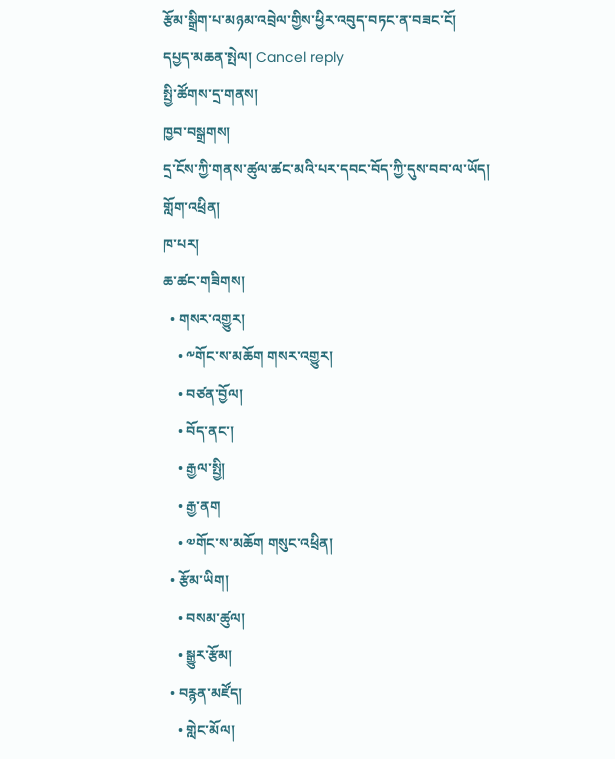རྩོམ་སྒྲིག་པ་མཉམ་འབྲེལ་གྱིས་ཕྱིར་འབུད་བཏང་ན་བཟང་ངོ།
དཔྱད་མཆན་སྤེལ། Cancel reply
སྤྱི་ཚོགས་དྲ་གནས།
ཁྱབ་བསྒྲགས།
དྲ་ངོས་ཀྱི་གནས་ཚུལ་ཚང་མའི་པར་དབང་བོད་ཀྱི་དུས་བབ་ལ་ཡོད།
གློག་འཕྲིན།
ཁ་པར།
ཆ་ཚང་གཟིགས།
  • གསར་འགྱུར།
    • ༸གོང་ས་མཆོག གསར་འགྱུར།
    • བཙན་བྱོལ།
    • བོད་ནང་།
    • རྒྱལ་སྤྱི།
    • རྒྱ་ནག
    • ༧གོང་ས་མཆོག གསུང་འཕྲིན།
  • རྩོམ་ཡིག།
    • བསམ་ཚུལ།
    • སྒྱུར་རྩོམ།
  • བརྙན་མཛོད།
    • གླེང་མོལ།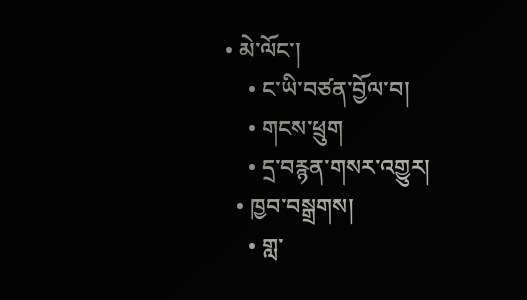• མེ་ལོང་།
    • ང་ཡི་བཙན་བྱོལ་བ།
    • གངས་ཕྲུག
    • དྲ་བརྙན་གསར་འགྱུར།
  • ཁྱབ་བསྒྲགས།
    • གླ་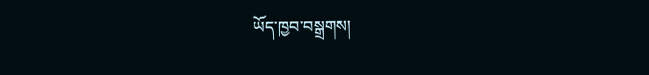ཡོད་ཁྱབ་བསྒྲགས།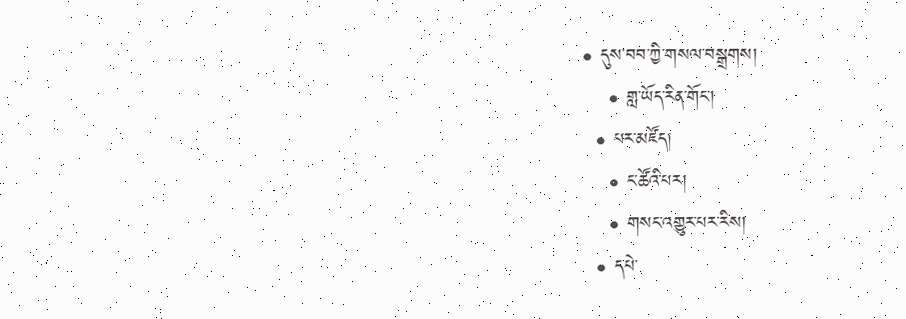• དུས་བབ་ཀྱི་གསལ་བསྒྲགས།
    • གླ་ཡོད་རིན་གོང་།
  • པར་མཛོད།
    • ང་ཚོའི་པར།
    • གསང་འགྱུར་པར་རིས།
  • དཔེ་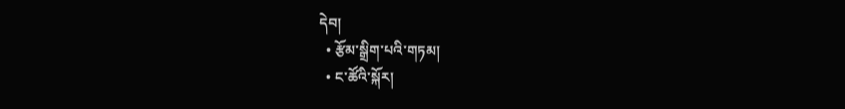དེབ།
  • རྩོམ་སྒྲིག་པའི་གཏམ།
  • ང་ཚོའི་སྐོར།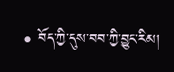• བོད་ཀྱི་དུས་བབ་ཀྱི་བྱུང་རིམ།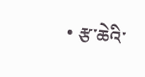• རྩ་ཆེའི་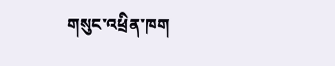གསུང་འཕྲིན་ཁག